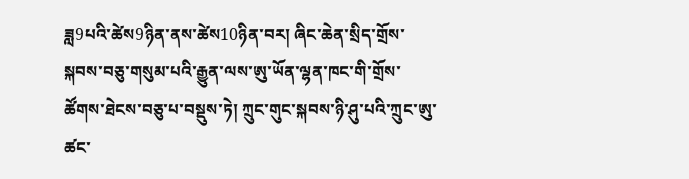ཟླ9པའི་ཚེས9ཉིན་ནས་ཚེས10ཉིན་བར། ཞིང་ཆེན་སྲིད་གྲོས་སྐབས་བཅུ་གསུམ་པའི་རྒྱུན་ལས་ཨུ་ཡོན་ལྷན་ཁང་གི་གྲོས་ཚོགས་ཐེངས་བཅུ་པ་བསྡུས་ཏེ། ཀྲུང་གུང་སྐབས་ཉི་ཤུ་པའི་ཀྲུང་ཨུ་ཚང་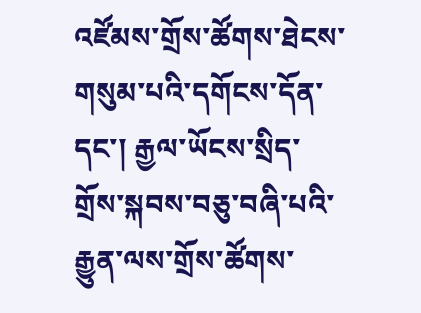འཛོམས་གྲོས་ཚོགས་ཐེངས་གསུམ་པའི་དགོངས་དོན་དང་། རྒྱལ་ཡོངས་སྲིད་གྲོས་སྐབས་བཅུ་བཞི་པའི་རྒྱུན་ལས་གྲོས་ཚོགས་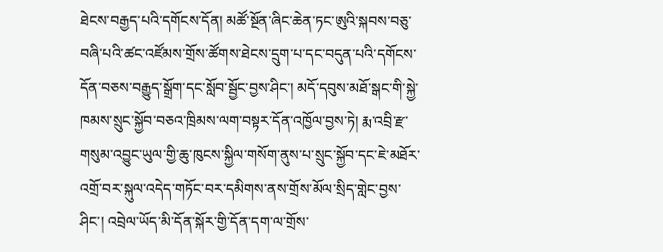ཐེངས་བརྒྱད་པའི་དགོངས་དོན། མཚོ་སྔོན་ཞིང་ཆེན་ཏང་ཨུའི་སྐབས་བཅུ་བཞི་པའི་ཚང་འཛོམས་གྲོས་ཚོགས་ཐེངས་དྲུག་པ་དང་བདུན་པའི་དགོངས་དོན་བཅས་བརྒྱུད་སྒྲོག་དང་སློབ་སྦྱོང་བྱས་ཤིང་། མདོ་དབུས་མཐོ་སྒང་གི་སྐྱེ་ཁམས་སྲུང་སྐྱོབ་བཅའ་ཁྲིམས་ལག་བསྟར་དོན་འཁྱོལ་བྱས་ཏེ། རྨ་འབྲི་རྫ་གསུམ་འབྱུང་ཡུལ་གྱི་ཆུ་ཁུངས་སྐྱིལ་གསོག་ནུས་པ་སྲུང་སྐྱོབ་དང་ཇེ་མཐོར་འགྲོ་བར་སྐུལ་འདེད་གཏོང་བར་དམིགས་ནས་གྲོས་མོལ་སྲིད་གླེང་བྱས་ཤིང་། འབྲེལ་ཡོད་མི་དོན་སྐོར་གྱི་དོན་དག་ལ་གྲོས་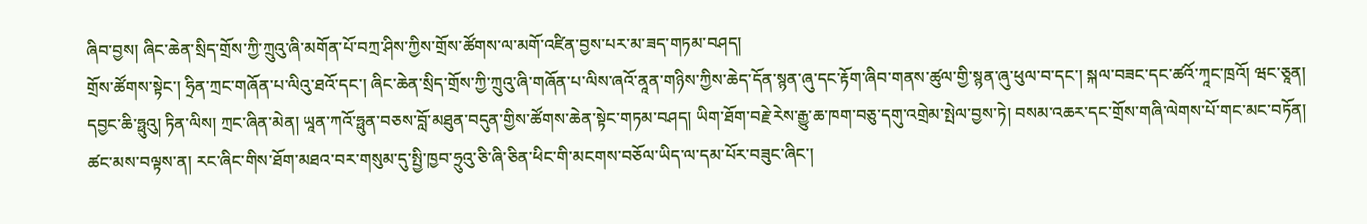ཞིབ་བྱས། ཞིང་ཆེན་སྲིད་གྲོས་ཀྱི་ཀྲུའུ་ཞི་མགོན་པོ་བཀྲ་ཤིས་ཀྱིས་གྲོས་ཚོགས་ལ་མགོ་འཛིན་བྱས་པར་མ་ཟད་གཏམ་བཤད།
གྲོས་ཚོགས་སྟེང་། ཧྲིན་ཀྲང་གཞོན་པ་ལིའུ་ཐའོ་དང་། ཞིང་ཆེན་སྲིད་གྲོས་ཀྱི་ཀྲུའུ་ཞི་གཞོན་པ་ལིས་ཞའོ་ནཱན་གཉིས་ཀྱིས་ཆེད་དོན་སྙན་ཞུ་དང་རྟོག་ཞིབ་གནས་ཚུལ་གྱི་སྙན་ཞུ་ཕུལ་བ་དང་། སྐལ་བཟང་དང་ཚའོ་ཀཱང་ཁྲའོ། ཝང་ཅཱན། དབྱང་ཆི་ཧྥུའུ། ཏིན་ལིས། ཀྲང་ཞིན་མེན། ཡཱན་ཀའོ་ཧྥུན་བཅས་བློ་མཐུན་བདུན་གྱིས་ཚོགས་ཆེན་སྟེང་གཏམ་བཤད། ཡིག་ཐོག་བརྗེ་རེས་རྒྱུ་ཆ་ཁག་བཅུ་དགུ་འགྲེམ་སྤེལ་བྱས་ཏེ། བསམ་འཆར་དང་གྲོས་གཞི་ལེགས་པོ་གང་མང་བཏོན། ཚང་མས་བལྟས་ན། རང་ཞིང་གིས་ཐོག་མཐའ་བར་གསུམ་དུ་སྤྱི་ཁྱབ་ཧྲུའུ་ཅི་ཞི་ཅིན་ཕིང་གི་མངགས་བཅོལ་ཡིད་ལ་དམ་པོར་བཟུང་ཞིང་།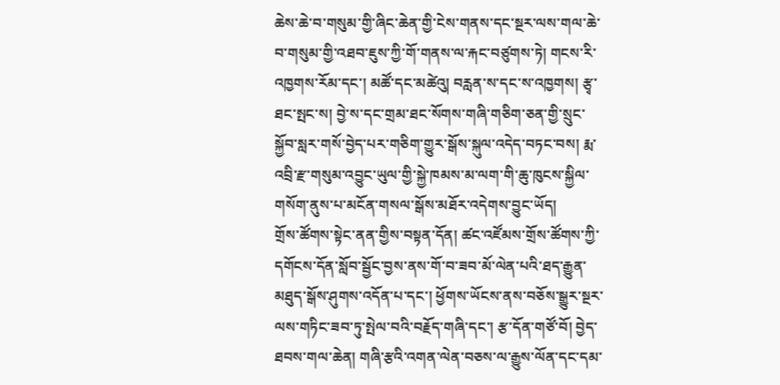ཆེས་ཆེ་བ་གསུམ་གྱི་ཞིང་ཆེན་གྱི་ངེས་གནས་དང་སྔར་ལས་གལ་ཆེ་བ་གསུམ་གྱི་འཐབ་ཇུས་ཀྱི་གོ་གནས་ལ་རྐང་བཙུགས་ཏེ། གངས་རི་འཁྱགས་རོམ་དང་། མཚོ་དང་མཚེའུ། བརླན་ས་དང་ས་འཁྱགས། རྩྭ་ཐང་སྤང་ས། བྱེ་ས་དང་གྲམ་ཐང་སོགས་གཞི་གཅིག་ཅན་གྱི་སྲུང་སྐྱོབ་སླར་གསོ་བྱེད་པར་གཅིག་གྱུར་སྒོས་སྐུལ་འདེད་བཏང་བས། རྨ་འབྲི་རྫ་གསུམ་འབྱུང་ཡུལ་གྱི་སྐྱེ་ཁམས་མ་ལག་གི་ཆུ་ཁུངས་སྐྱིལ་གསོག་ནུས་པ་མངོན་གསལ་སྒོས་མཐོར་འདེགས་བྱུང་ཡོད།
གྲོས་ཚོགས་སྟེང་ནན་གྱིས་བསྟན་དོན། ཚང་འཛོམས་གྲོས་ཚོགས་ཀྱི་དགོངས་དོན་སློབ་སྦྱོང་བྱས་ནས་གོ་བ་ཟབ་མོ་ལེན་པའི་ཐད་རྒྱུན་མཐུད་སྒོས་ཤུགས་འདོན་པ་དང་། ཕྱོགས་ཡོངས་ནས་བཅོས་སྒྱུར་སྔར་ལས་གཏིང་ཟབ་ཏུ་སྤེལ་བའི་བརྗོད་གཞི་དང་། རྩ་དོན་གཙོ་བོ། བྱེད་ཐབས་གལ་ཆེན། གཞི་རྩའི་འགན་ལེན་བཅས་ལ་རྒྱུས་ལོན་དང་དམ་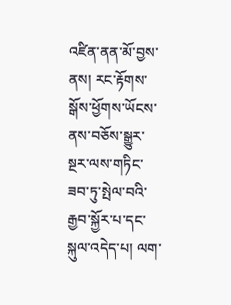འཛིན་ནན་མོ་བྱས་ནས། རང་རྟོགས་སྒོས་ཕྱོགས་ཡོངས་ནས་བཅོས་སྒྱུར་སྔར་ལས་གཏིང་ཟབ་ཏུ་སྤེལ་བའི་རྒྱབ་སྐྱོར་པ་དང་སྐུལ་འདེད་པ། ལག་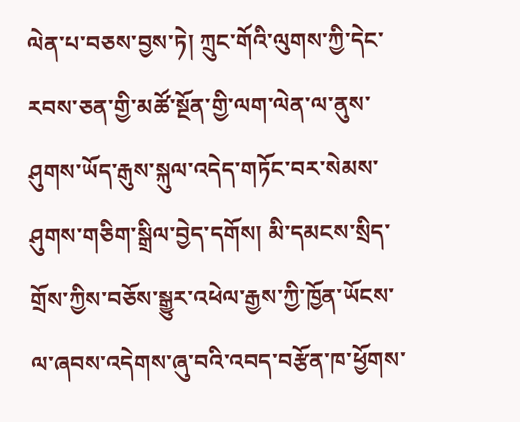ལེན་པ་བཅས་བྱས་ཏེ། ཀྲུང་གོའི་ལུགས་ཀྱི་དེང་རབས་ཅན་གྱི་མཚོ་སྔོན་གྱི་ལག་ལེན་ལ་ནུས་ཤུགས་ཡོད་རྒུས་སྐུལ་འདེད་གཏོང་བར་སེམས་ཤུགས་གཅིག་སྒྲིལ་བྱེད་དགོས། མི་དམངས་སྲིད་གྲོས་ཀྱིས་བཅོས་སྒྱུར་འཕེལ་རྒྱས་ཀྱི་ཁྱོན་ཡོངས་ལ་ཞབས་འདེགས་ཞུ་བའི་འབད་བརྩོན་ཁ་ཕྱོགས་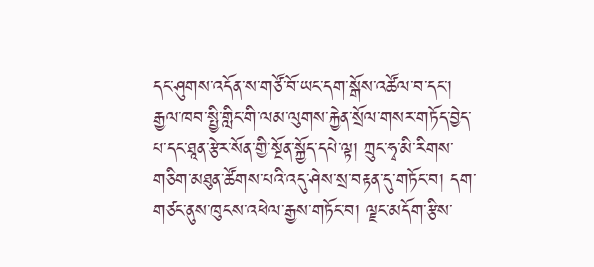དང་ཤུགས་འདོན་ས་གཙོ་བོ་ཡང་དག་སྒོས་འཚོལ་བ་དང་། རྒྱལ་ཁབ་སྤྱི་གླིང་གི་ལམ་ལུགས་རྐྱེན་སྲོལ་གསར་གཏོད་བྱེད་པ་དང་ཐཱན་རྩེར་སོན་གྱི་སྔོན་སྐྱོད་དཔེ་ལྟ། ཀྲུང་ཧྭ་མི་རིགས་གཅིག་མཐུན་ཚོགས་པའི་འདུ་ཤེས་སྲ་བརྟན་དུ་གཏོང་བ། དག་གཙང་ནུས་ཁུངས་འཕེལ་རྒྱས་གཏོང་བ། ལྗང་མདོག་རྩིས་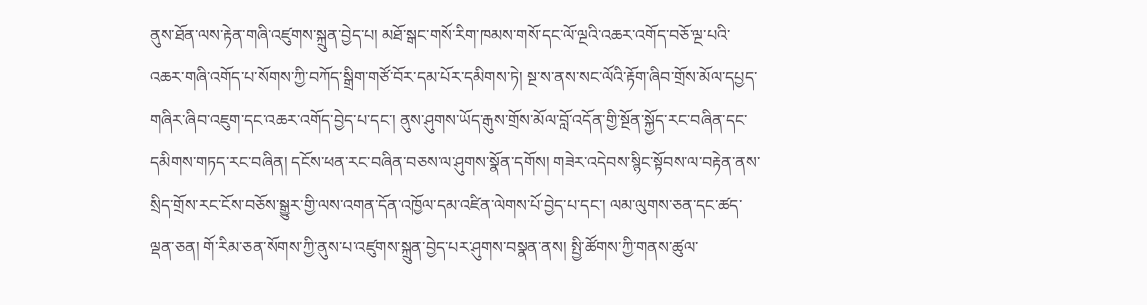ནུས་ཐོན་ལས་རྟེན་གཞི་འཛུགས་སྐྲུན་བྱེད་པ། མཐོ་སྒང་གསོ་རིག་ཁམས་གསོ་དང་ལོ་ལྔའི་འཆར་འགོད་བཅོ་ལྔ་པའི་འཆར་གཞི་འགོད་པ་སོགས་ཀྱི་བཀོད་སྒྲིག་གཙོ་བོར་དམ་པོར་དམིགས་ཏེ། སྔ་ས་ནས་སང་ལོའི་རྟོག་ཞིབ་གྲོས་མོལ་དཔྱད་གཞིར་ཞིབ་འཇུག་དང་འཆར་འགོད་བྱེད་པ་དང་། ནུས་ཤུགས་ཡོད་རྒུས་གྲོས་མོལ་བློ་འདོན་གྱི་སྔོན་སྐྱོད་རང་བཞིན་དང་དམིགས་གཏད་རང་བཞིན། དངོས་ཕན་རང་བཞིན་བཅས་ལ་ཤུགས་སྣོན་དགོས། གཟེར་འདེབས་སྙིང་སྟོབས་ལ་བརྟེན་ནས་སྲིད་གྲོས་རང་ངོས་བཅོས་སྒྱུར་གྱི་ལས་འགན་དོན་འཁྱོལ་དམ་འཛིན་ལེགས་པོ་བྱེད་པ་དང་། ལམ་ལུགས་ཅན་དང་ཚད་ལྡན་ཅན། གོ་རིམ་ཅན་སོགས་ཀྱི་ནུས་པ་འཛུགས་སྐྲུན་བྱེད་པར་ཤུགས་བསྣན་ནས། སྤྱི་ཚོགས་ཀྱི་གནས་ཚུལ་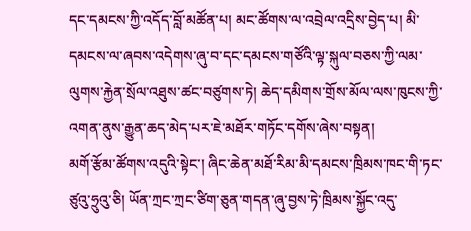དང་དམངས་ཀྱི་འདོད་བློ་མཚོན་པ། མང་ཚོགས་ལ་འབྲེལ་འདྲིས་བྱེད་པ། མི་དམངས་ལ་ཞབས་འདེགས་ཞུ་བ་དང་དམངས་གཙོའི་ལྟ་སྐུལ་བཅས་ཀྱི་ལམ་ལུགས་རྐྱེན་སྲོལ་འཐུས་ཚང་བཙུགས་ཏེ། ཆེད་དམིགས་གྲོས་མོལ་ལས་ཁུངས་ཀྱི་འགན་ནུས་རྒྱུན་ཆད་མེད་པར་ཇེ་མཐོར་གཏོང་དགོས་ཞེས་བསྟན།
མགོ་རྩོམ་ཚོགས་འདུའི་སྟེང་། ཞིང་ཆེན་མཐོ་རིམ་མི་དམངས་ཁྲིམས་ཁང་གི་ཏང་ཙུའུ་ཧྲུའུ་ཅི། ཡོན་ཀྲང་ཀྲང་ཙིག་ཅུན་གདན་ཞུ་བྱས་ཏེ་ཁྲིམས་སྐྱོང་འདུ་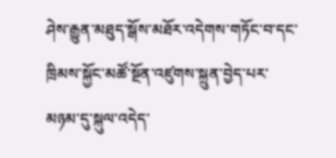ཤེས་རྒྱུན་མཐུད་སྒོས་མཐོར་འདེགས་གཏོང་བ་དང་ཁྲིམས་སྐྱོང་མཚོ་སྔོན་འཛུགས་སྐྲུན་བྱེད་པར་མཉམ་དུ་སྐུལ་འདེད་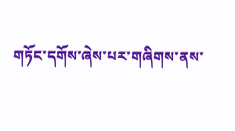གཏོང་དགོས་ཞེས་པར་གཞིགས་ནས་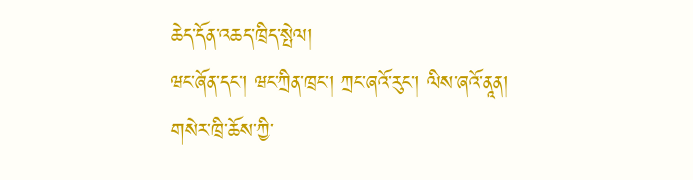ཆེད་དོན་འཆད་ཁྲིད་སྤེལ།
ཝང་ཞོན་དང་། ཝང་ཀྲིན་ཁྲང་། ཀྲང་ཞའོ་རུང་། ལིས་ཞའོ་ནཱན། གསེར་ཁྲི་ཆོས་ཀྱི་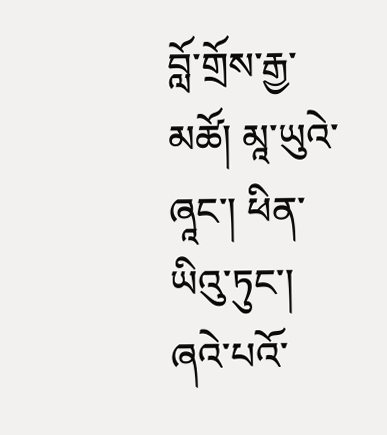བློ་གྲོས་རྒྱ་མཚོ། མཱ་ཡུའེ་ཞཱང་། ཕིན་ཡིའུ་ཏུང་། ཞའེ་པའོ་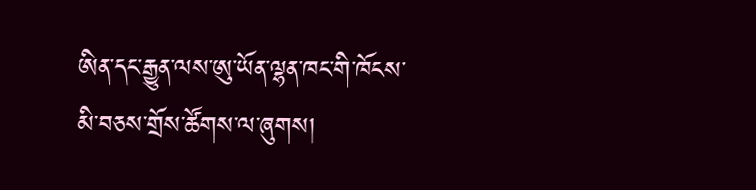ཨིན་དང་རྒྱུན་ལས་ཨུ་ཡོན་ལྷན་ཁང་གི་ཁོངས་མི་བཅས་གྲོས་ཚོགས་ལ་ཞུགས།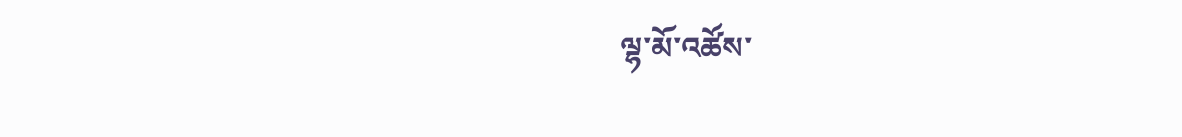ལྷ་མོ་འཚོས་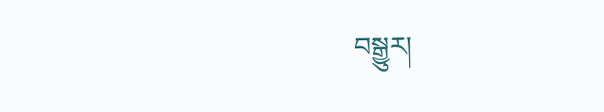བསྒྱུར།